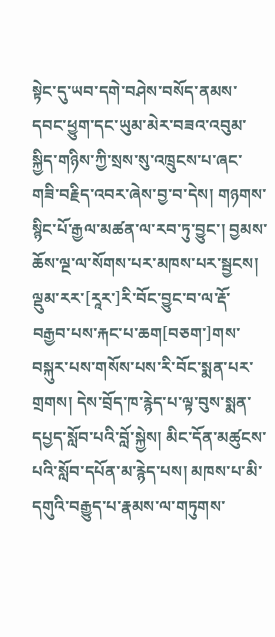སྟེང་དུ་ཡབ་དགེ་བཤེས་བསོད་ནམས་དབང་ཕྱུག་དང་ཡུམ་མེར་བཟའ་འབུམ་སྐྱིད་གཉིས་ཀྱི་སྲས་སུ་འཁྲུངས་པ་ཞང་གཟི་བརྗིད་འབར་ཞེས་བྱ་བ་དེས། གཉགས་སྙིང་པོ་རྒྱལ་མཚན་ལ་རབ་ཏུ་བྱུང་། བྱམས་ཆོས་ལྔ་ལ་སོགས་པར་མཁས་པར་སྦྱངས། ལྡུམ་རར་[རཱར་]རི་བོང་བྱུང་བ་ལ་རྡོ་བརྒྱབ་པས་རྐང་པ་ཆག[བཅག་]གས་བསྐུར་པས་གསོས་པས་རི་བོང་སྨན་པར་གྲགས། དེས་བྲོད་ཁ་རྙེད་པ་ལྟ་བུས་སྨན་དཔྱད་སློབ་པའི་བློ་སྐྱེས། མིང་དོན་མཚུངས་པའི་སློབ་དཔོན་མ་རྙེད་པས། མཁས་པ་མི་དགུའི་བརྒྱུད་པ་རྣམས་ལ་གཏུགས་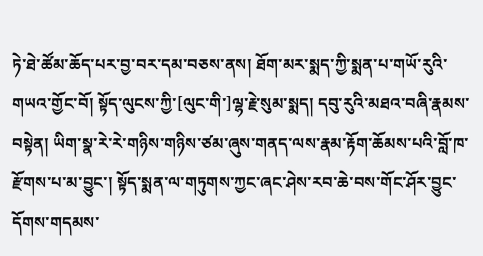ཏེ་ཐེ་ཚོམ་ཆོད་པར་བྱ་བར་དམ་བཅས་ནས། ཐོག་མར་སྨད་ཀྱི་སྨན་པ་གཡོ་རུའི་གཡའ་གྱོང་བོ། སྟོད་ལུངས་ཀྱི་[ལུང་གི་]ལྷ་རྗེ་སུམ་སྨད། དབུ་རུའི་མཐའ་བཞི་རྣམས་བསྟེན། ཡིག་སྣ་རེ་རེ་གཉིས་གཉིས་ཙམ་ཞུས་གནད་ལས་རྣམ་རྟོག་ཆོམས་པའི་བློ་ཁ་རྫོགས་པ་མ་བྱུང་། སྟོད་སྨན་ལ་གཏུགས་ཀྱང་ཞང་ཤེས་རབ་ཆེ་བས་གོང་ཤོར་བྱུང་དོགས་གདམས་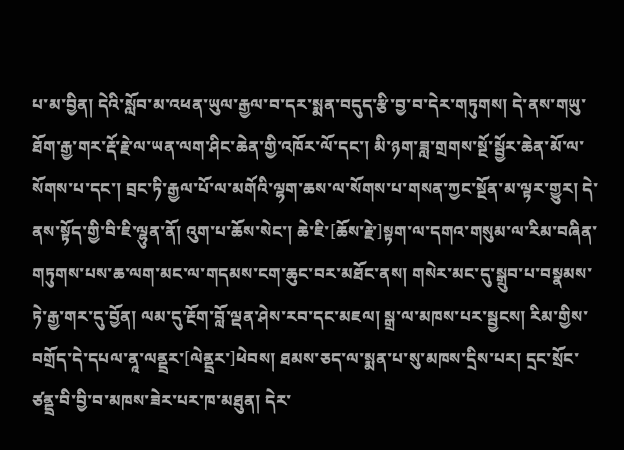པ་མ་བྱིན། དེའི་སློབ་མ་འཕན་ཡུལ་རྒྱལ་བ་དར་སྨན་བདུད་རྩི་བྱ་བ་དེར་གཏུགས། དེ་ནས་གཡུ་ཐོག་རྒྱ་གར་རྡོ་རྗེ་ལ་ཡན་ལག་ཤིང་ཆེན་གྱི་འཁོར་ལོ་དང་། མི་ཉག་ཟླ་གྲགས་སྔོ་སྦྱོར་ཆེན་མོ་ལ་སོགས་པ་དང་། བྲང་ཏི་རྒྱལ་པོ་ལ་མགོའི་ལྷག་ཆས་ལ་སོགས་པ་གསན་ཀྱང་སྔོན་མ་ལྟར་གྱུར། དེ་ནས་སྟོད་གྱི་བི་ཇི་ལྷུན་ནོ། འུག་པ་ཆོས་སེང་། ཆེ་ཇི་[ཆོས་རྗེ་]སྟག་ལ་དགའ་གསུམ་ལ་རིམ་བཞིན་གཏུགས་པས་ཆ་ལག་མང་ལ་གདམས་ངག་ཆུང་བར་མཐོང་ནས། གསེར་མང་དུ་སྒྲུབ་པ་བསྣམས་ཏེ་རྒྱ་གར་དུ་བྱོན། ལམ་དུ་རྔོག་བློ་ལྡན་ཤེས་རབ་དང་མཇལ། སྒྲ་ལ་མཁས་པར་སྦྱངས། རིམ་གྱིས་བགྲོད་དེ་དཔལ་ནཱ་ལནྡྲར་[ལེནྡྲར་]ཕེབས། ཐམས་ཅད་ལ་སྨན་པ་སུ་མཁས་དྲིས་པར། དྲང་སྲོང་ཙནྡྲ་བི་བྱི་བ་མཁས་ཟེར་པར་ཁ་མཐུན། དེར་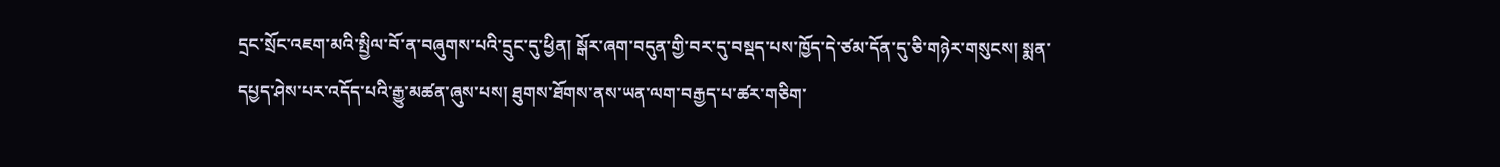དྲང་སྲོང་འཇག་མའི་སྤྱིལ་བོ་ན་བཞུགས་པའི་དྲུང་དུ་ཕྱིན། སྒོར་ཞག་བདུན་གྱི་བར་དུ་བསྡད་པས་ཁྱོད་དེ་ཙམ་དོན་དུ་ཅི་གཉེར་གསུངས། སྨན་དཔྱད་ཤེས་པར་འདོད་པའི་རྒྱུ་མཚན་ཞུས་པས། ཐུགས་ཐོགས་ནས་ཡན་ལག་བརྒྱད་པ་ཚར་གཅིག་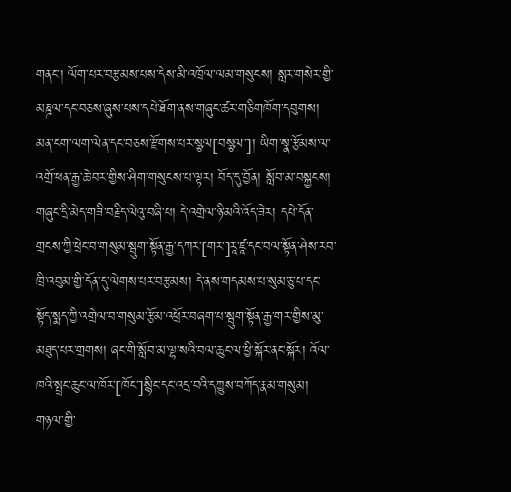གནང་། ལོག་པར་བརྩམས་པས་དེས་མི་འཁྲོལ་ལམ་གསུངས། སླར་གསེར་གྱི་མཎྜལ་དང་བཅས་ཞུས་པས་དཔེ་ཐོག་ནས་གཞུང་ཚར་གཅིགཁོག་དབུགས། མན་ངག་ལག་ལེན་དང་བཅས་རྫོགས་པར་སྩལ[བསྩལ་]། ཡིག་སྣ་རྩོམས་ལ་འགྲོ་ཕན་རྒྱ་ཆེ་བར་གྱིས་ཤིག་གསུངས་པ་ལྟར། བོད་དུ་བྱོན། སློབ་མ་བསྐྱངས། གཞུང་དྲི་མེད་གཟི་བརྗིད་ལེའུ་བཞི་པ། དེ་འགྲེལ་ཉི་མའི་འོད་ཟེར། དཔེ་དོན་གྲངས་ཀྱི་ཕྲེང་བ་གསུམ་སྦུག་སྟོན་རྒྱ་དཀར་[གར་]རཱ་ཛཱ་དང་བལ་སྟོན་ཤེས་རབ་ཁྲི་འབུམ་གྱི་དོན་དུ་ལེགས་པར་བརྩམས། དེ་ནས་གདམས་པ་སུམ་ཅུ་པ་དང་སྟོད་སྨད་ཀྱི་འགྲེལ་བ་གསུམ་རྩོམ་འཕྲོར་བཞག་པ་སྦུག་སྟོན་རྒྱ་གར་གྱིས་མུ་མཐུད་པར་གྲགས། ཞང་གི་སློབ་མ་ལྷ་སའི་བལ་ཆུང་ལ་ཕྱི་སྐོར་ནང་སྐོར། འོལ་ཁའི་སྤྲང་ཆུང་ལ་ཁོར་[ཁོང་]སྙིང་དང་འདྲ་བའི་དཀྱུས་བཀོད་རྣམ་གསུམ། གཉལ་གྱི་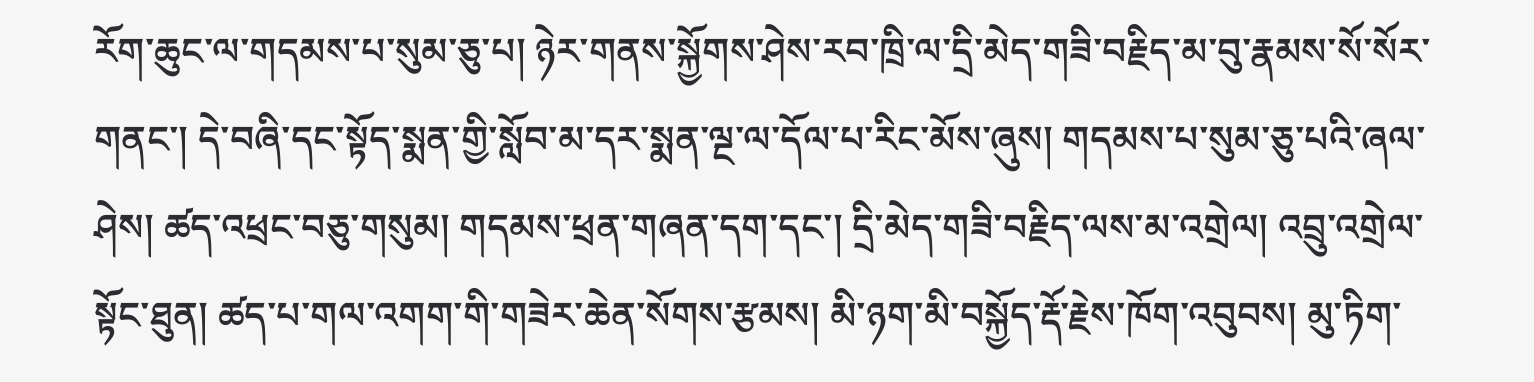རོག་ཆུང་ལ་གདམས་པ་སུམ་ཅུ་པ། ཉེར་གནས་སྐྱོགས་ཤེས་རབ་ཁྲི་ལ་དྲི་མེད་གཟི་བརྗིད་མ་བུ་རྣམས་སོ་སོར་གནང་། དེ་བཞི་དང་སྟོད་སྨན་གྱི་སློབ་མ་དར་སྨན་ལྔ་ལ་དོལ་པ་རིང་མོས་ཞུས། གདམས་པ་སུམ་ཅུ་པའི་ཞལ་ཤེས། ཚད་འཕྲང་བཅུ་གསུམ། གདམས་ཕྲན་གཞན་དག་དང་། དྲི་མེད་གཟི་བརྗིད་ལས་མ་འགྲེལ། འབྲུ་འགྲེལ་སྟོང་ཐུན། ཚད་པ་གལ་འགག་གི་གཟེར་ཆེན་སོགས་རྩམས། མི་ཉག་མི་བསྐྱོད་རྡོ་རྗེས་ཁོག་འབུབས། མུ་ཏིག་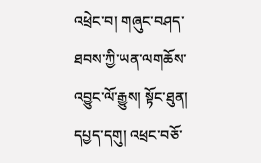འཕྲེང་བ། གཞུང་བཤད་ཐབས་ཀྱི་ཡན་ལགཆོས་འབྱུང་ལོ་རྒྱུས། སྟོང་ཐུན། དཔྱད་དགུ། འཕྲང་བཅོ་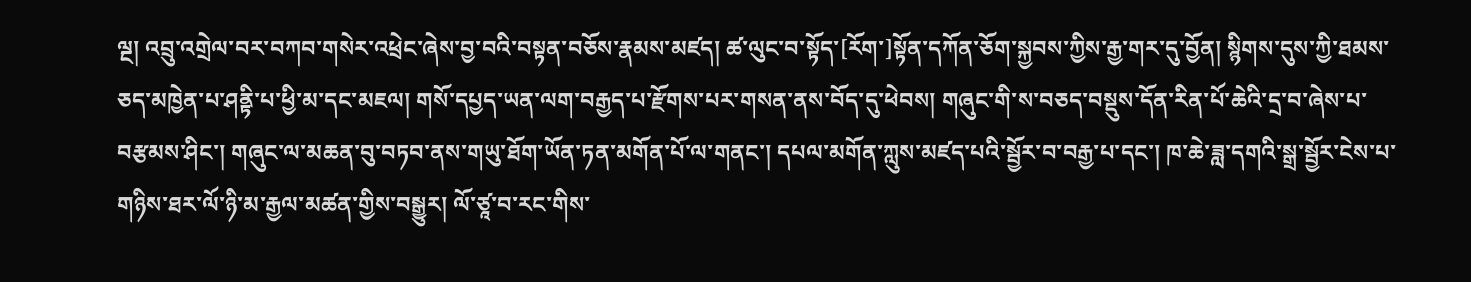ལྔ། འབྲུ་འགྲེལ་བར་བཀབ་གསེར་འཕྲེང་ཞེས་བྱ་བའི་བསྟན་བཅོས་རྣམས་མཛད། ཚ་ལུང་བ་སྟོད་[རོག་]སྟོན་དཀོན་ཅོག་སྐྱབས་ཀྱིས་རྒྱ་གར་དུ་བྱོན། སྙིགས་དུས་ཀྱི་ཐམས་ཅད་མཁྱེན་པ་ཤནྟི་པ་ཕྱི་མ་དང་མཇལ། གསོ་དཔྱད་ཡན་ལག་བརྒྱད་པ་རྫོགས་པར་གསན་ནས་བོད་དུ་ཕེབས། གཞུང་གི་ས་བཅད་བསྡུས་དོན་རིན་པོ་ཆེའི་དྲ་བ་ཞེས་པ་བརྩམས་ཤིང་། གཞུང་ལ་མཆན་བུ་བཏབ་ནས་གཡུ་ཐོག་ཡོན་ཏན་མགོན་པོ་ལ་གནང་། དཔལ་མགོན་ཀླུས་མཛད་པའི་སྦྱོར་བ་བརྒྱ་པ་དང་། ཁ་ཆེ་ཟླ་དགའི་སྒྲ་སྦྱོར་ངེས་པ་གཉིས་ཐར་ལོ་ཉི་མ་རྒྱལ་མཚན་གྱིས་བསྒྱུར། ལོ་ཙཱ་བ་རང་གིས་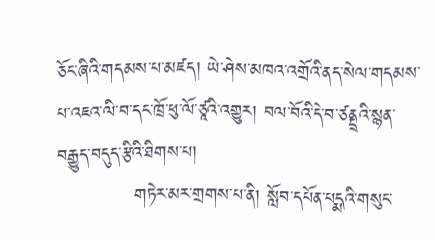ཅོང་ཞིའི་གདམས་པ་མཛད། ཡེ་ཤེས་མཁའ་འགྲོའི་ནད་སེལ་གདམས་པ་འཇའ་ལི་བ་དང་ཁྲོ་ཕུ་ལོ་ཙཱའི་འགྱུར། བལ་བོའི་དེ་བ་ཙནྡྲའི་སྙན་བརྒྱུད་བདུད་རྩིའི་ཐིགས་པ།
            གཏེར་མར་གྲགས་པ་ནི། སློབ་དཔོན་པདྨའི་གསུང་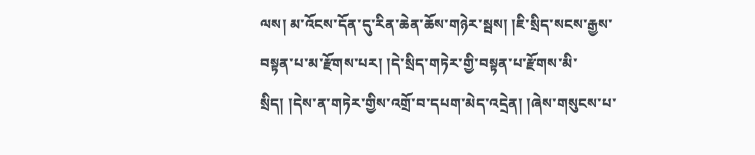ལས། མ་འོངས་དོན་དུ་རིན་ཆེན་ཆོས་གཉེར་སྦས། །ཇི་སྲིད་སངས་རྒྱས་བསྟན་པ་མ་རྫོགས་པར། །དེ་སྲིད་གཏེར་གྱི་བསྟན་པ་རྫོགས་མི་སྲིད། །དེས་ན་གཏེར་གྱིས་འགྲོ་བ་དཔག་མེད་འདྲེན། །ཞེས་གསུངས་པ་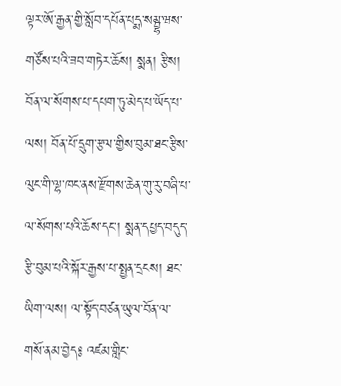ལྟར་ཨོ་རྒྱན་གྱི་སློབ་དཔོན་པདྨ་སམྦྷ་ཝས་གཙོས་པའི་ཟབ་གཏེར་ཆོས། སྨན། རྩིས། བོན་ལ་སོགས་པ་དཔག་ཏུ་མེད་པ་ཡོད་པ་ལས། བོན་པོ་དྲུག་རྩལ་གྱིས་བུམ་ཐང་རྩིས་ལུང་གི་ལྷ་ཁང་ནས་རྫོགས་ཆེན་གུ་རུ་བཞི་པ་ལ་སོགས་པའི་ཆོས་དང་། སྨན་དཔྱད་བདུད་རྩི་བུམ་པའི་སྐོར་རྒྱས་པ་སྤྱན་དྲངས། ཐང་ཡིག་ལས། ལ་སྟོད་བཙན་ཡུལ་བོན་ལ་གསོ་ནམ་བྱེད༔ འཛམ་གླིང་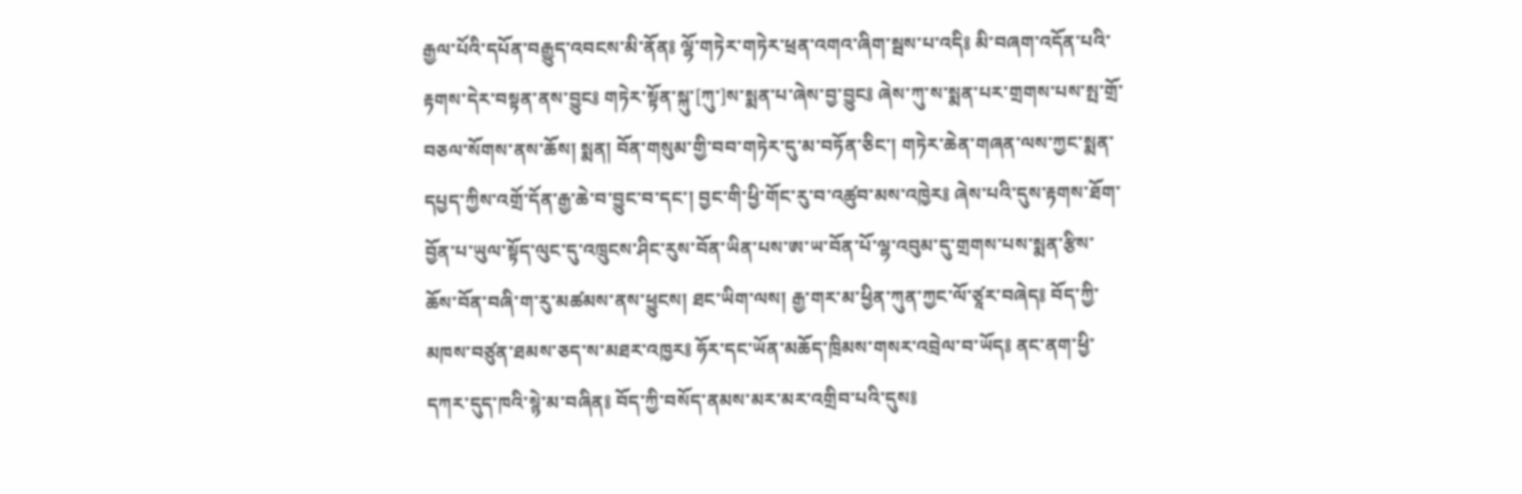རྒྱལ་པོའི་དཔོན་བརྒྱུད་འབངས་མི་ནོན༔ ལྷོ་གཏེར་གཏེར་ཕྲན་འགའ་ཞིག་སྦས་པ་འདི༔ མི་བཞག་འདོན་པའི་རྟགས་དེར་བསྟན་ནས་བྱུང༔ གཏེར་སྟོན་སྐུ་[ཀུ་]ས་སྨན་པ་ཞེས་བྱ་བྱུང༔ ཞེས་ཀུ་ས་སྨན་པར་གྲགས་པས་སྤ་གྲོ་བཅལ་སོགས་ནས་ཆོས། སྨན། བོན་གསུམ་གྱི་བབ་གཏེར་དུ་མ་བཏོན་ཅིང་། གཏེར་ཆེན་གཞན་ལས་ཀྱང་སྨན་དཔྱད་ཀྱིས་འགྲོ་དོན་རྒྱ་ཆེ་བ་བྱུང་བ་དང་། བྱང་གི་ཕྱི་གོང་རུ་བ་འཚུབ་མས་འཁྱེར༔ ཞེས་པའི་དུས་རྟགས་ཐོག་བྱོན་པ་ཡུལ་སྟོད་ལུང་དུ་འཁྲུངས་ཤིང་རུས་བོན་ཡིན་པས་ཨ་ཡ་བོན་པོ་ལྷ་འབུམ་དུ་གྲགས་པས་སྨན་རྩིས་ཆོས་བོན་བཞི་ག་རུ་མཚམས་ནས་ཕྱུངས། ཐང་ཡིག་ལས། རྒྱ་གར་མ་ཕྱིན་ཀུན་ཀྱང་ལོ་ཙཱར་བཞེད༔ བོད་ཀྱི་མཁས་བཙུན་ཐམས་ཅད་ས་མཐར་འཁྱར༔ ཧོར་དང་ཡོན་མཆོད་ཁྲིམས་གསར་འབྲེལ་བ་ཡོད༔ ནང་ནག་ཕྱི་དཀར་དུད་ཁའི་སྙེ་མ་བཞིན༔ བོད་ཀྱི་བསོད་ནམས་མར་མར་འགྲིབ་པའི་དུས༔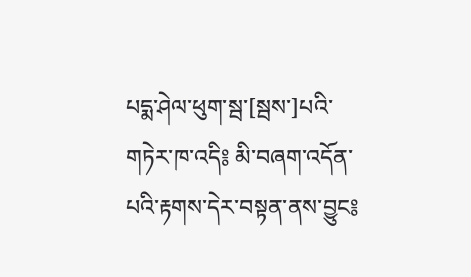པདྨ་ཤེལ་ཕུག་སྦ་[སྦས་]པའི་གཏེར་ཁ་འདི༔ མི་བཞག་འདོན་པའི་རྟགས་དེར་བསྟན་ནས་བྱུང༔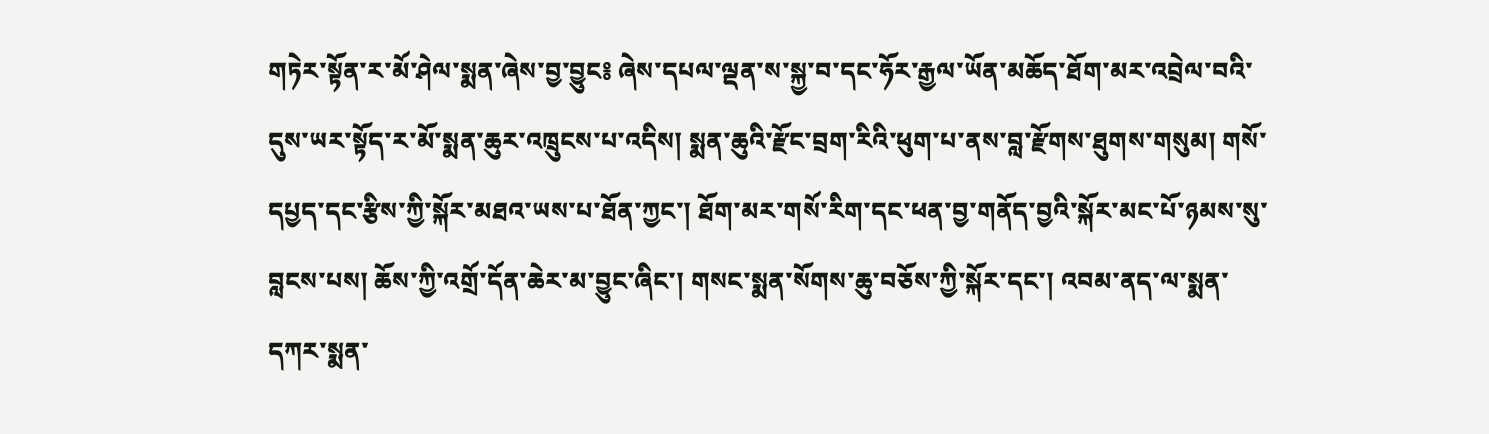གཏེར་སྟོན་ར་མོ་ཤེལ་སྨན་ཞེས་བྱ་བྱུང༔ ཞེས་དཔལ་ལྡན་ས་སྐྱ་བ་དང་ཧོར་རྒྱལ་ཡོན་མཆོད་ཐོག་མར་འབྲེལ་བའི་དུས་ཡར་སྟོད་ར་མོ་སྨན་ཆུར་འཁྲུངས་པ་འདིས། སྨན་ཆུའི་རྫོང་བྲག་རིའི་ཕུག་པ་ནས་བླ་རྫོགས་ཐུགས་གསུམ། གསོ་དཔྱད་དང་རྩིས་ཀྱི་སྐོར་མཐའ་ཡས་པ་ཐོན་ཀྱང་། ཐོག་མར་གསོ་རིག་དང་ཕན་བྱ་གནོད་བྱའི་སྐོར་མང་པོ་ཉམས་སུ་བླངས་པས། ཆོས་ཀྱི་འགྲོ་དོན་ཆེར་མ་བྱུང་ཞིང་། གསང་སྨན་སོགས་ཆུ་བཅོས་ཀྱི་སྐོར་དང་། འབམ་ནད་ལ་སྨན་དཀར་སྨན་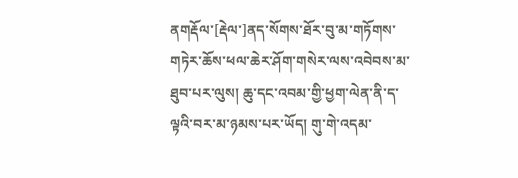ནགརྡོལ་[རྡེལ་]ནད་སོགས་ཐོར་བུ་མ་གཏོགས་གཏེར་ཆོས་ཕལ་ཆེར་ཤོག་གསེར་ལས་འབེབས་མ་ཐུབ་པར་ལུས། ཆུ་དང་འབམ་གྱི་ཕྱག་ལེན་ནི་ད་ལྟའི་བར་མ་ཉམས་པར་ཡོད། གུ་གེ་འདམ་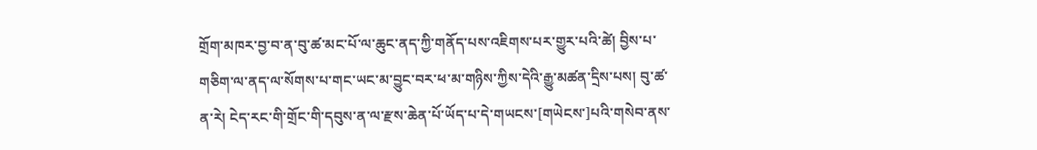གྲོག་མཁར་བྱ་བ་ན་བུ་ཚ་མང་པོ་ལ་ཆུང་ནད་ཀྱི་གནོད་པས་འཇིགས་པར་གྱུར་པའི་ཚེ། བྱིས་པ་གཅིག་ལ་ནད་ལ་སོགས་པ་གང་ཡང་མ་བྱུང་བར་ཕ་མ་གཉིས་ཀྱིས་དེའི་རྒྱུ་མཚན་དྲིས་པས། བུ་ཚ་ན་རེ། ངེད་རང་གི་གྲོང་གི་དབུས་ན་ལ་རྫས་ཆེན་པོ་ཡོད་པ་དེ་གཡངས་[གཡེངས་]པའི་གསེབ་ནས་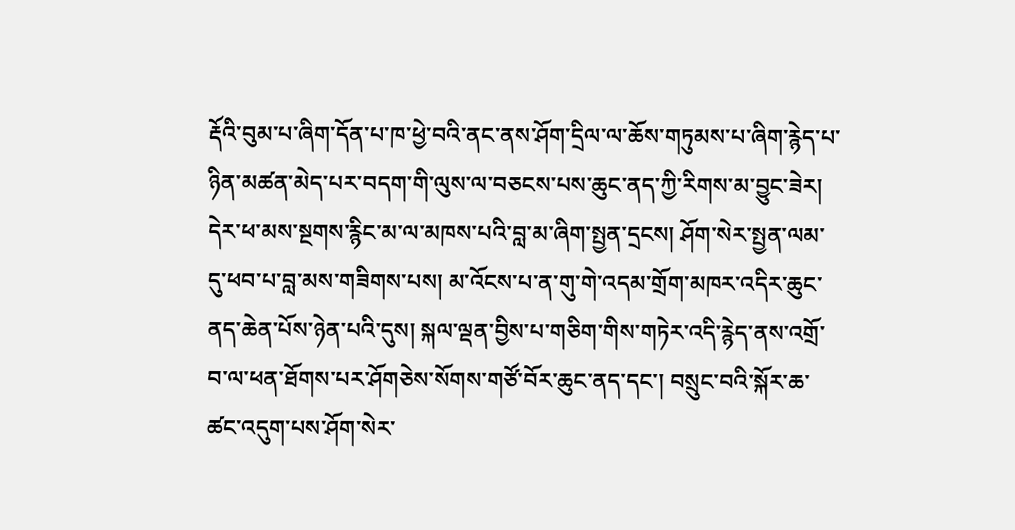རྡོའི་བུམ་པ་ཞིག་དོན་པ་ཁ་ཕྱེ་བའི་ནང་ནས་ཤོག་དྲིལ་ལ་ཆོས་གཏུམས་པ་ཞིག་རྙེད་པ་ཉིན་མཚན་མེད་པར་བདག་གི་ལུས་ལ་བཅངས་པས་ཆུང་ནད་ཀྱི་རིགས་མ་བྱུང་ཟེར། དེར་ཕ་མས་སྔགས་རྙིང་མ་ལ་མཁས་པའི་བླ་མ་ཞིག་སྤྱན་དྲངས། ཤོག་སེར་སྤྱན་ལམ་དུ་ཕབ་པ་བླ་མས་གཟིགས་པས། མ་འོངས་པ་ན་གུ་གེ་འདམ་གྲོག་མཁར་འདིར་ཆུང་ནད་ཆེན་པོས་ཉེན་པའི་དུས། སྐལ་ལྡན་བྱིས་པ་གཅིག་གིས་གཏེར་འདི་རྙེད་ནས་འགྲོ་བ་ལ་ཕན་ཐོགས་པར་ཤོགཅེས་སོགས་གཙོ་བོར་ཆུང་ནད་དང་། བསྲུང་བའི་སྐོར་ཆ་ཚང་འདུག་པས་ཤོག་སེར་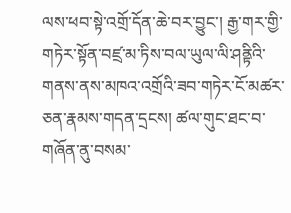ལས་ཕབ་སྟེ་འགྲོ་དོན་ཆེ་བར་བྱུང་། རྒྱ་གར་གྱི་གཏེར་སྟོན་བཛྲ་མ་ཏིས་བལ་ཡུལ་ལི་ཤནྟིའི་གནས་ནས་མཁའ་འགྲོའི་ཟབ་གཏེར་ངོ་མཚར་ཅན་རྣམས་གདན་དྲངས། ཚལ་གུང་ཐང་བ་གཞོན་ནུ་བསམ་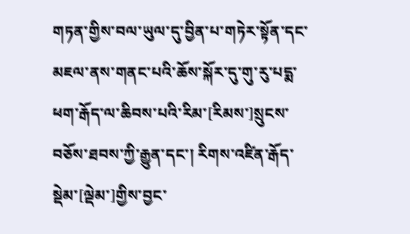གཏན་གྱིས་བལ་ཡུལ་དུ་བྱིན་པ་གཏེར་སྟོན་དང་མཇལ་ནས་གནང་པའི་ཆོས་སྐོར་དུ་གུ་རུ་པདྨ་ཕག་རྒོད་ལ་ཆིབས་པའི་རིམ་[རིམས་]སྲུངས་བཅོས་ཐབས་ཀྱི་རྒྱུན་དང་། རིགས་འཛིན་རྒོད་སྡེམ་[ལྡེམ་]གྱིས་བྱང་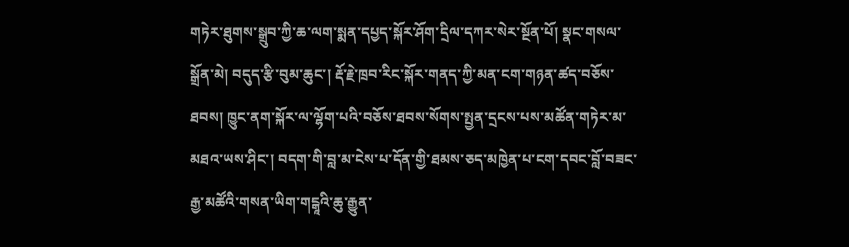གཏེར་ཐུགས་སྒྲུབ་ཀྱི་ཆ་ལག་སྨན་དཔྱད་སྐོར་ཤོག་དྲིལ་དཀར་སེར་སྔོན་པོ། སྣང་གསལ་སྒྲོན་མེ། བདུད་རྩི་བུམ་ཆུང་། རྡོ་རྗེ་ཁྲབ་རིང་སྐོར་གནད་ཀྱི་མན་ངག་གཉན་ཚད་བཅོས་ཐབས། ཁྱུང་ནག་སྐོར་ལ་ལྷོག་པའི་བཅོས་ཐབས་སོགས་སྤྱན་དྲངས་པས་མཚོན་གཏེར་མ་མཐའ་ཡས་ཤིང་། བདག་གི་བླ་མ་ངེས་པ་དོན་གྱི་ཐམས་ཅད་མཁྱེན་པ་ངག་དབང་བློ་བཟང་རྒྱ་མཚོའི་གསན་ཡིག་གངྒཱའི་ཆུ་རྒྱུན་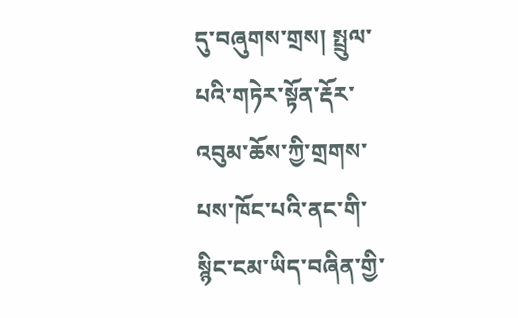དུ་བཞུགས་གྲས། སྤྲུལ་པའི་གཏེར་སྟོན་རྡོར་འབུམ་ཆོས་ཀྱི་གྲགས་པས་ཁོང་པའི་ནང་གི་སྙིང་ངམ་ཡིད་བཞིན་གྱི་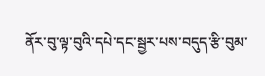ནོར་བུ་ལྟ་བུའི་དཔེ་དང་སྦྱར་པས་བདུད་རྩི་བུམ་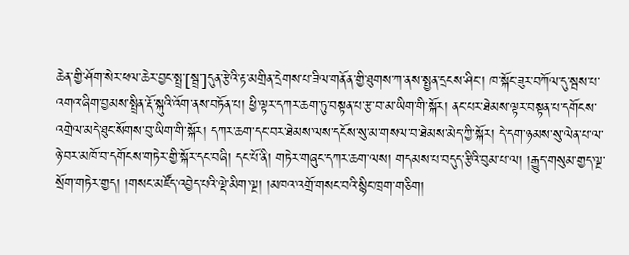ཆེན་གྱི་ཤོག་སེར་ཕལ་ཆེར་བྱང་སྤྲ་[སྦྲ་]དུན་རྩེའི་རྟ་མགྲིན་དྲེགས་པ་ཟིལ་གནོན་གྱི་ཐུགས་ཀ་ནས་སྤྱན་དྲངས་ཤིང་། ཁ་སྐོང་ཟུར་བཀོལ་དུ་སྦས་པ་འགའ་ཞིག་བྱམས་སྤྲིན་རྡོ་སྐུའི་འོག་ནས་བཏོན་པ། ཕྱི་ལྟར་དཀར་ཆག་ཏུ་བསྟན་པ་རྩ་བ་མ་ཡིག་གི་སྐོར། ནང་པར་ཐེམས་ལྟར་བསྟན་པ་དགོངས་འགྲེལ་མདེ་ཐུང་སོགས་བུ་ཡིག་གི་སྐོར། དཀར་ཆག་དང་བར་ཐེམས་ལས་དངོས་སུ་མ་གསལ་བ་ཐེམས་མེད་ཀྱི་སྐོར། དེ་དག་ཉམས་སུ་ལེན་པ་ལ་ཉེ་བར་མཁོ་བ་དགོངས་གཏེར་གྱི་སྐོར་དང་བཞི། དང་པོ་ནི། གཏེར་གཞུང་དཀར་ཆག་ལས། གདམས་པ་བདུད་རྩིའི་བུམ་པ་ལ། །རྒྱུད་གསུམ་གྱད་ལྔ་སྲོག་གཏེར་གྱད། །གསང་མཛོད་འབྱེད་པའི་ལྡེ་མིག་ལྔ། །མཁའ་འགྲོ་གསང་བའི་སྙིང་ཁྲག་གཅིག།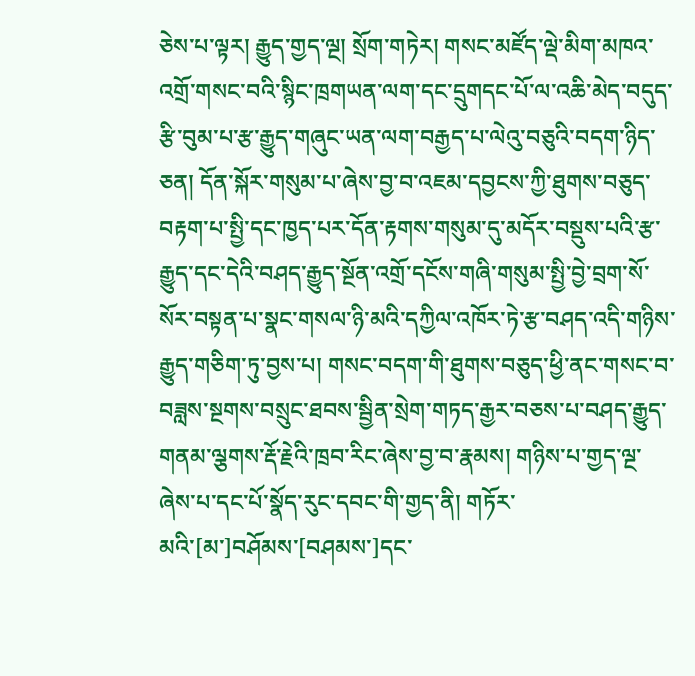ཅེས་པ་ལྟར། རྒྱུད་གྱད་ལྔ། སྲོག་གཏེར། གསང་མཛོད་ལྡེ་མིག་མཁའ་འགྲོ་གསང་བའི་སྙིང་ཁྲགཡན་ལག་དང་དྲུགདང་པོ་ལ་འཆི་མེད་བདུད་རྩི་བུམ་པ་རྩ་རྒྱུད་གཞུང་ཡན་ལག་བརྒྱད་པ་ལེའུ་བཅུའི་བདག་ཉིད་ཅན། དོན་སྐོར་གསུམ་པ་ཞེས་བྱ་བ་འཇམ་དབྱངས་ཀྱི་ཐུགས་བཅུད་བརྟག་པ་སྤྱི་དང་ཁྱད་པར་དོན་རྟགས་གསུམ་དུ་མདོར་བསྡུས་པའི་རྩ་རྒྱུད་དང་དེའི་བཤད་རྒྱུད་སྔོན་འགྲོ་དངོས་གཞི་གསུམ་སྤྱི་བྱེ་བྲག་སོ་སོར་བསྟན་པ་སྣང་གསལ་ཉི་མའི་དཀྱིལ་འཁོར་ཏེ་རྩ་བཤད་འདི་གཉིས་རྒྱུད་གཅིག་ཏུ་བྱས་པ། གསང་བདག་གི་ཐུགས་བཅུད་ཕྱི་ནང་གསང་བ་བཟླས་སྔགས་བསྲུང་ཐབས་སྦྱིན་སྲེག་གཏད་རྒྱར་བཅས་པ་བཤད་རྒྱུད་གནམ་ལྕགས་རྡོ་རྗེའི་ཁྲབ་རིང་ཞེས་བྱ་བ་རྣམས། གཉིས་པ་གྱད་ལྔ་ཞེས་པ་དང་པོ་སྣོད་རུང་དབང་གི་གྱད་ནི། གཏོར་མའི་[མ་]བཤོམས་[བཤམས་]དང་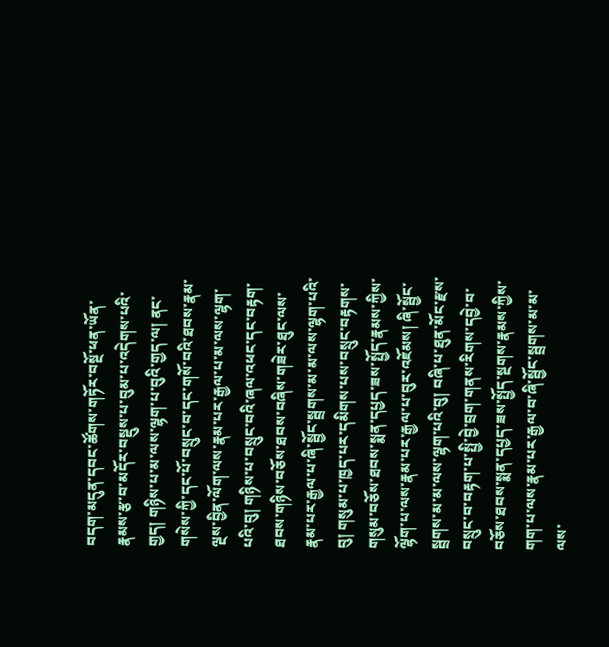བདག་མདུན་དབང་ཚོགས་གཏོར་བསྔོ་ཕན་ཡོན་རྣམས་རྩ་བ་མདོར་བསྡུས་པ་བུམ་པ་འདེགས་པའི་གྱད། གཉིས་པ་མ་ལས་ལྷག་པ་བུའི་གྱད་ལ། ནང་གསེས་ཀྱི་དང་པོ་བསྲུང་བ་དང་གསོ་བའི་ཐབས་རྣམ་ལྔས་བྱིན་ལོག་ལས་རྣམ་པར་རྒྱལ་པ་མ་ལས་ལྷག་པའི་བུ། གཉིས་པ་བསྲུང་བའི་ཞལ་འཕང་དང་བརྟག་ཐབས་གཉིས་བཅོས་ཐབས་བཞིས་གཟེར་ཐུང་ལས་རྣམ་པར་རྒྱལ་པ་ཞི་སྦྱོང་སྦྲགས་མ་མ་ལས་ལྷག་པའི་བུ། གསུམ་པ་ཁྱད་པར་དམིགས་པས་བསྲུང་བརྟགས་གསུམ་བཅོས་ཐབས་སྨན་དཔྱད་ཟས་སྤྱོད་རྣམས་ཀྱིས་ལྷོག་པ་ལས་རྣམ་པར་རྒྱལ་པ་བུར་འཇོམས། ཞི་སྦྱོང་སྦྲགས་མ་མ་ལས་ལྷག་པའི་བུ། བཞི་པ་ཐུན་མོང་རྫས་བསྲུང་བ་བརྟག་པ་སྤྱི་བྱེ་བྲག་གནས་རིགས་དབྱེ་བ་བཅོས་ཐབས་སྨན་དཔྱད་ཟས་སྤྱོད་སྔགས་རྣམས་ཀྱིས་གག་པ་ལས་རྣམ་པར་རྒྱལ་བ་ཞི་སྦྱོང་སྦྲགས་མ་མ་ལས་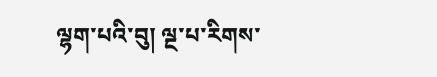ལྷག་པའི་བུ། ལྔ་པ་རིགས་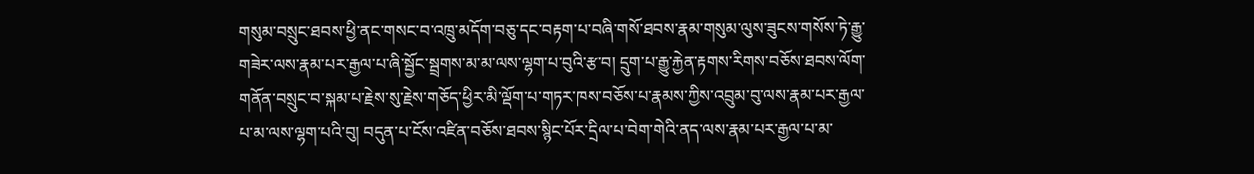གསུམ་བསྲུང་ཐབས་ཕྱི་ནང་གསང་བ་འཁྲུ་མདོག་བཅུ་དང་བརྟག་པ་བཞི་གསོ་ཐབས་རྣམ་གསུམ་ལུས་ཟུངས་གསོས་ཏེ་རྒྱུ་གཟེར་ལས་རྣམ་པར་རྒྱལ་པ་ཞི་སྦྱོང་སྦྲགས་མ་མ་ལས་ལྷག་པ་བུའི་རྩ་བ། དྲུག་པ་རྒྱུ་རྐྱེན་རྟགས་རིགས་བཅོས་ཐབས་ལོག་གནོན་བསྲུང་བ་སྐམ་པ་རྗེས་སུ་རྗེས་གཅོད་ཕྱིར་མི་ལྡོག་པ་གཏར་ཁས་བཅོས་པ་རྣམས་ཀྱིས་འབྲུམ་བུ་ལས་རྣམ་པར་རྒྱལ་པ་མ་ལས་ལྷག་པའི་བུ། བདུན་པ་ངོས་འཛིན་བཅོས་ཐབས་སྙིང་པོར་དྲིལ་པ་བེག་གེའི་ནད་ལས་རྣམ་པར་རྒྱལ་པ་མ་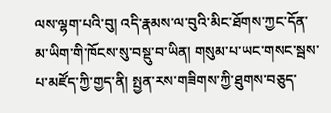ལས་ལྷག་པའི་བུ། འདི་རྣམས་ལ་བུའི་མིང་ཐོགས་ཀྱང་དོན་མ་ཡིག་གི་ཁོངས་སུ་བསྡུ་བ་ཡིན། གསུམ་པ་ཡང་གསང་སྦས་པ་མཛོད་ཀྱི་གྱད་ནི། སྤྱན་རས་གཟིགས་ཀྱི་ཐུགས་བཅུད་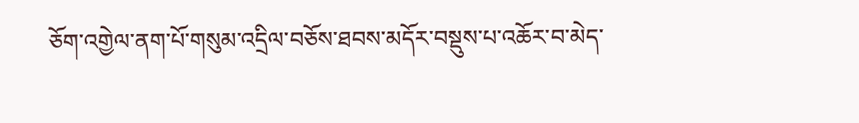ཅོག་འགྱེལ་ནག་པོ་གསུམ་འདྲིལ་བཅོས་ཐབས་མདོར་བསྡུས་པ་འཆོར་བ་མེད་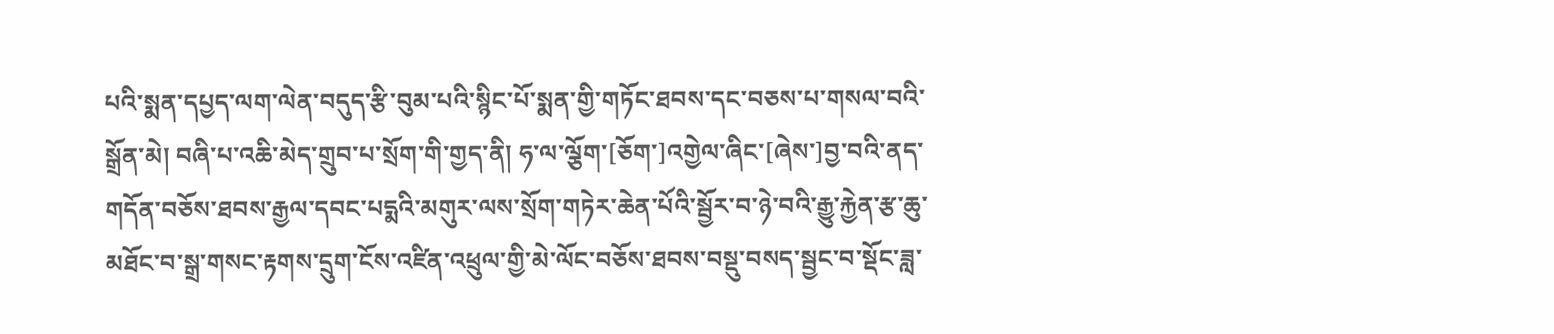པའི་སྨན་དཔྱད་ལག་ལེན་བདུད་རྩི་བུམ་པའི་སྙིང་པོ་སྨན་གྱི་གཏོང་ཐབས་དང་བཅས་པ་གསལ་བའི་སྒྲོན་མེ། བཞི་པ་འཆི་མེད་གྲུབ་པ་སྲོག་གི་གྱད་ནི། ཧ་ལ་ལྕོག་[ཅོག་]འགྱེལ་ཞིང་[ཞེས་]བྱ་བའི་ནད་གདོན་བཅོས་ཐབས་རྒྱལ་དབང་པདྨའི་མགུར་ལས་སྲོག་གཏེར་ཆེན་པོའི་སྦྱོར་བ་ཉེ་བའི་རྒྱུ་རྐྱེན་རྩ་ཆུ་མཐོང་བ་སྒྲ་གསང་རྟགས་དྲུག་ངོས་འཛིན་འཕྲུལ་གྱི་མེ་ལོང་བཅོས་ཐབས་བསྡུ་བསད་སྦྱང་བ་སྡོང་ཟླ་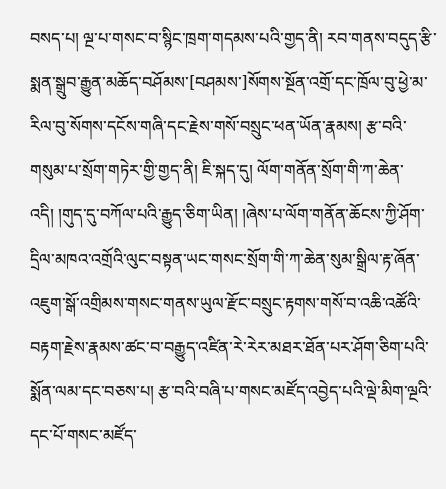བསད་པ། ལྔ་པ་གསང་བ་སྙིང་ཁྲག་གདམས་པའི་གྱད་ནི། རབ་གནས་བདུད་རྩི་སྨན་སྒྲུབ་རྒྱུན་མཆོད་བཤོམས་[བཤམས་]སོགས་སྔོན་འགྲོ་དང་ཁྲོལ་བུ་ཕྱེ་མ་རིལ་བུ་སོགས་དངོས་གཞི་དང་རྗེས་གསོ་བསྲུང་ཕན་ཡོན་རྣམས། རྩ་བའི་གསུམ་པ་སྲོག་གཏེར་གྱི་གྱད་ནི། ཇི་སྐད་དུ། ལོག་གནོན་སྲོག་གི་ཀ་ཆེན་འདི། །གུད་དུ་བཀོལ་པའི་རྒྱུད་ཅིག་ཡིན། །ཞེས་པ་ལོག་གནོན་ཆོངས་ཀྱི་ཤོག་དྲིལ་མཁའ་འགྲོའི་ལུང་བསྟན་ཡང་གསང་སྲོག་གི་ཀ་ཆེན་སུམ་སྒྲིལ་རྟ་ཞོན་འཇུག་སྒོ་འགྲིམས་གསང་གནས་ཡུལ་རྫོང་བསྲུང་རྟགས་གསོ་བ་འཆི་འཚོའི་བརྟག་རྗེས་རྣམས་ཚང་བ་བརྒྱུད་འཛིན་རེ་རེར་མཐར་ཐོན་པར་ཤོག་ཅིག་པའི་སྨོན་ལམ་དང་བཅས་པ། རྩ་བའི་བཞི་པ་གསང་མཛོད་འབྱེད་པའི་ལྡེ་མིག་ལྔའི་དང་པོ་གསང་མཛོད་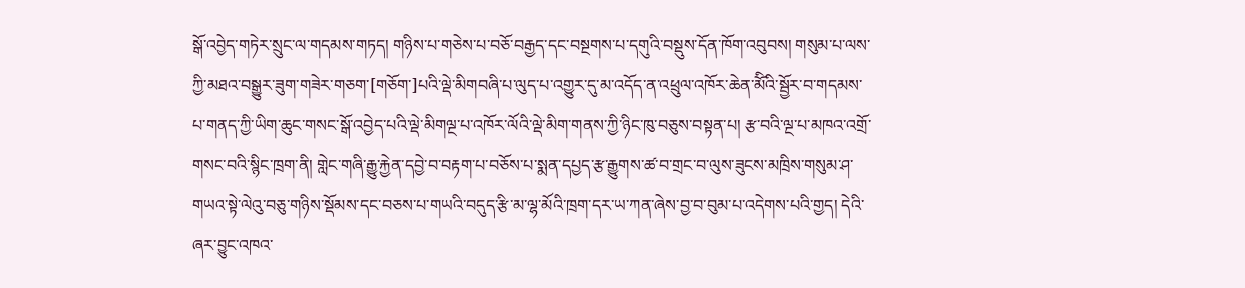སྒོ་འབྱེད་གཏེར་སྲུང་ལ་གདམས་གཏད། གཉིས་པ་གཅེས་པ་བཅོ་བརྒྱད་དང་བསྔགས་པ་དགུའི་བསྡུས་དོན་ཁོག་འབུབས། གསུམ་པ་ལས་ཀྱི་མཐའ་བསྒྱུར་ཟུག་གཟེར་གཅག་[གཅོག་]པའི་ལྡེ་མིགབཞི་པ་ལུད་པ་འགྱུར་དུ་མ་འདོད་ན་འཕྲུལ་འཁོར་ཆེན་མོིའི་སྦྱོར་བ་གདམས་པ་གནད་ཀྱི་ཡིག་ཆུང་གསང་སྒོ་འབྱེད་པའི་ལྡེ་མིགལྔ་པ་འཁོར་ལོའི་ལྡེ་མིག་གནས་ཀྱི་ཉིང་ཁུ་བཅུས་བསྟན་པ། རྩ་བའི་ལྔ་པ་མཁའ་འགྲོ་གསང་བའི་སྙིང་ཁྲག་ནི། གླེང་གཞི་རྒྱུ་རྐྱེན་དབྱེ་བ་བརྟག་པ་བཅོས་པ་སྨན་དཔྱད་རྩ་རྒྱུགས་ཚ་བ་གྲང་བ་ལུས་ཟུངས་མཁྲིས་གསུམ་ཤ་གཡའ་སྟེ་ལེའུ་བཅུ་གཉིས་སྡོམས་དང་བཅས་པ་གཡའི་བདུད་རྩི་མ་ལྷ་མོའི་ཁྲག་དར་ཡ་ཀན་ཞེས་བྱ་བ་བུམ་པ་འདེགས་པའི་གྱད། དེའི་ཞར་བྱུང་འཁའ་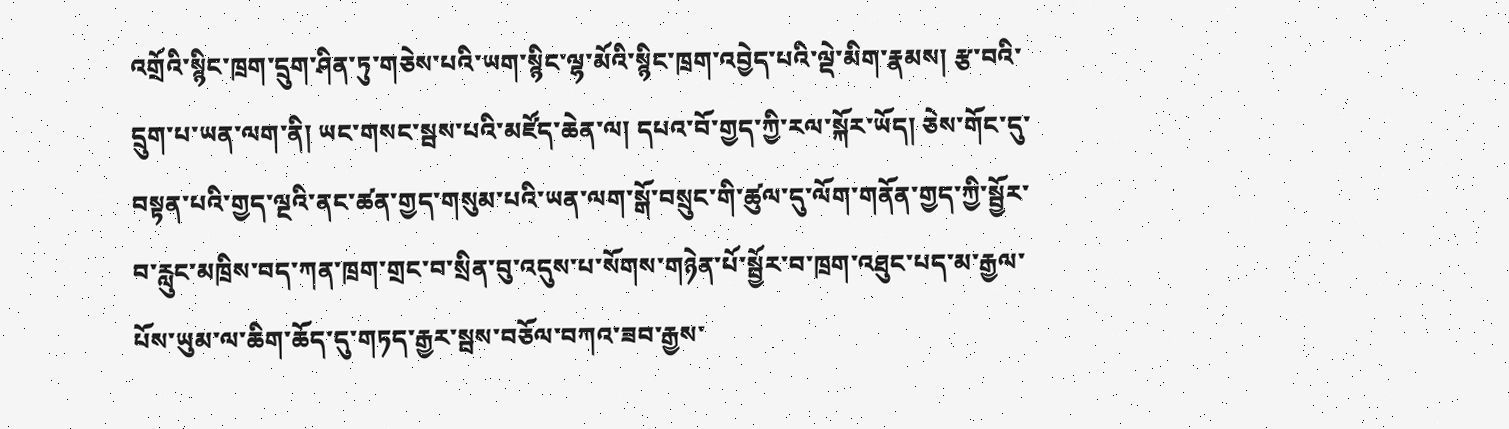འགྲོའི་སྙིང་ཁྲག་དྲུག་ཤིན་ཏུ་གཅེས་པའི་ཡག་སྙིང་ལྷ་མོའི་སྙིང་ཁྲག་འབྱེད་པའི་ལྡེ་མིག་རྣམས། རྩ་བའི་དྲུག་པ་ཡན་ལག་ནི། ཡང་གསང་སྦས་པའི་མཛོད་ཆེན་ལ། དཔའ་བོ་གྱད་ཀྱི་རལ་སྐོར་ཡོད། ཅེས་གོང་དུ་བསྟན་པའི་གྱད་ལྔའི་ནང་ཚན་གྱད་གསུམ་པའི་ཡན་ལག་སྒོ་བསྲུང་གི་ཚུལ་དུ་ལོག་གནོན་གྱད་ཀྱི་སྦྱོར་བ་རླུང་མཁྲིས་བད་ཀན་ཁྲག་གྲང་བ་སྲིན་བུ་འདུས་པ་སོགས་གཉེན་པོ་སྦྱོར་བ་ཁྲག་འཐུང་པད་མ་རྒྱལ་པོས་ཡུམ་ལ་ཆིག་ཆོད་དུ་གཏད་རྒྱར་སྦས་བཅོལ་བཀའ་ཟབ་རྒྱས་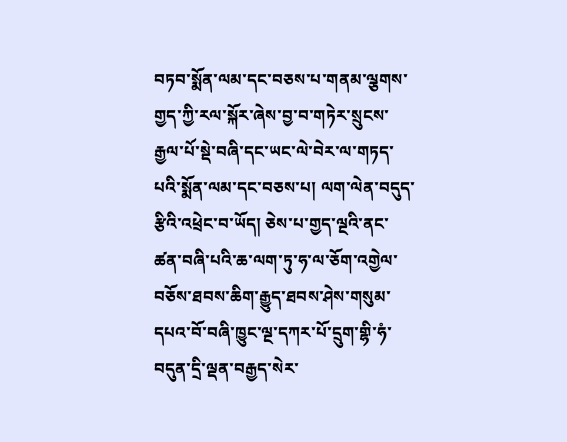བཏབ་སྨོན་ལམ་དང་བཅས་པ་གནམ་ལྕགས་གྱད་ཀྱི་རལ་སྐོར་ཞེས་བྱ་བ་གཏེར་སྲུངས་རྒྱལ་པོ་སྡེ་བཞི་དང་ཡང་ལེ་བེར་ལ་གཏད་པའི་སྨོན་ལམ་དང་བཅས་པ། ལག་ལེན་བདུད་རྩིའི་འཕྲེང་བ་ཡོད། ཅེས་པ་གྱད་ལྔའི་ནང་ཚན་བཞི་པའི་ཆ་ལག་ཏུ་ཧ་ལ་ཅོག་འགྱེལ་བཅོས་ཐབས་ཆིག་རྒྱུད་ཐབས་ཤེས་གསུམ་དཔའ་བོ་བཞི་ཁྱུང་ལྔ་དཀར་པོ་དྲུག་གྷི་ཧཾ་བདུན་དྲི་ལྡན་བརྒྱད་སེར་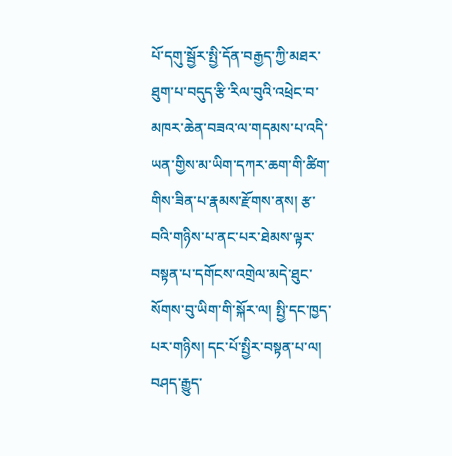པོ་དགུ་སྦྱོར་སྤྱི་དོན་བརྒྱད་ཀྱི་མཐར་ཐུག་པ་བདུད་རྩི་རིལ་བུའི་འཕྲེང་བ་མཁར་ཆེན་བཟའ་ལ་གདམས་པ་འདི་ཡན་གྱིས་མ་ཡིག་དཀར་ཆག་གི་ཚིག་གིས་ཟིན་པ་རྣམས་རྫོགས་ནས། རྩ་བའི་གཉིས་པ་ནང་པར་ཐེམས་ལྟར་བསྟན་པ་དགོངས་འགྲེལ་མདེ་ཐུང་སོགས་བུ་ཡིག་གི་སྐོར་ལ། སྤྱི་དང་ཁྱད་པར་གཉིས། དང་པོ་སྤྱིར་བསྟན་པ་ལ། བཤད་རྒྱུད་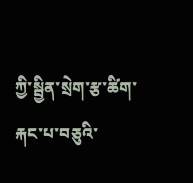ཀྱི་སྦྱིན་སྲེག་རྩ་ཚིག་རྐང་པ་བཅུའི་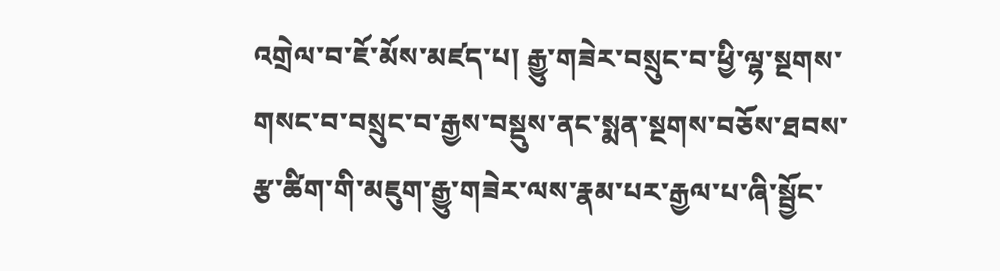འགྲེལ་བ་ཇོ་མོས་མཛད་པ། རྒྱུ་གཟེར་བསྲུང་བ་ཕྱི་ལྷ་སྔགས་གསང་བ་བསྲུང་བ་རྒྱས་བསྡུས་ནང་སྨན་སྔགས་བཅོས་ཐབས་རྩ་ཚིག་གི་མཇུག་རྒྱུ་གཟེར་ལས་རྣམ་པར་རྒྱལ་པ་ཞི་སྦྱོང་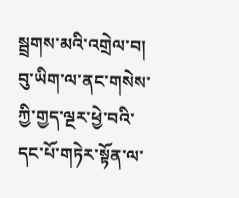སྦྲགས་མའི་འགྲེལ་བ། བུ་ཡིག་ལ་ནང་གསེས་ཀྱི་གྱད་ལྔར་ཕྱེ་བའི་དང་པོ་གཏེར་སྟོན་ལ་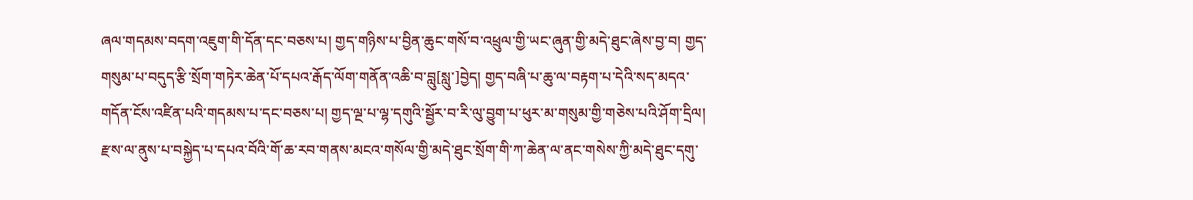ཞལ་གདམས་བདག་འཇུག་གི་དོན་དང་བཅས་པ། གྱད་གཉིས་པ་བྱིན་ཆུང་གསོ་བ་འཕྲུལ་གྱི་ཡང་ཞུན་གྱི་མདེ་ཐུང་ཞེས་བྱ་བ། གྱད་གསུམ་པ་བདུད་རྩི་སྲོག་གཏེར་ཆེན་པོ་དཔའ་རྒོད་ལོག་གནོན་འཆི་བ་བླུ[སླུ་]བྱེད། གྱད་བཞི་པ་ཆུ་ལ་བརྟག་པ་དེའི་སད་མདའ་གདོན་ངོས་འཛིན་པའི་གདམས་པ་དང་བཅས་པ། གྱད་ལྔ་པ་ལྷ་དགུའི་སྦྱོར་བ་རི་ལུ་བྱུག་པ་ཕུར་མ་གསུམ་གྱི་གཅེས་པའི་ཤོག་དྲིལ། རྫས་ལ་ནུས་པ་བསྐྱེད་པ་དཔའ་བོའི་གོ་ཆ་རབ་གནས་མངའ་གསོལ་གྱི་མདེ་ཐུང་སྲོག་གི་ཀ་ཆེན་ལ་ནང་གསེས་ཀྱི་མདེ་ཐུང་དགུ་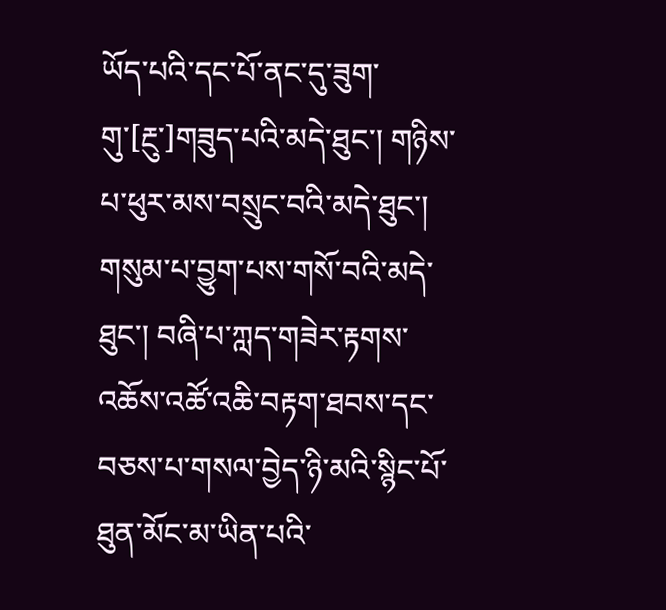ཡོད་པའི་དང་པོ་ནང་དུ་ཟུག་གུ་[རྔུ་]གཟུད་པའི་མདེ་ཐུང་། གཉིས་པ་ཕུར་མས་བསྲུང་བའི་མདེ་ཐུང་། གསུམ་པ་བྱུག་པས་གསོ་བའི་མདེ་ཐུང་། བཞི་པ་ཀླད་གཟེར་རྟགས་འཆོས་འཚོ་འཆི་བརྟག་ཐབས་དང་བཅས་པ་གསལ་བྱེད་ཉི་མའི་སྙིང་པོ་ཐུན་མོང་མ་ཡིན་པའི་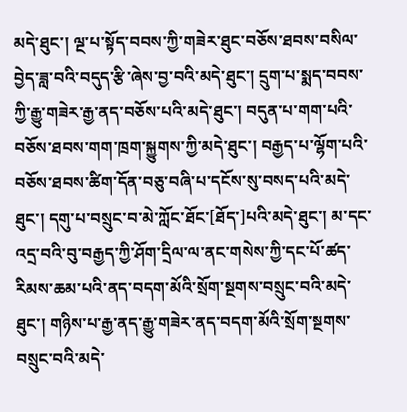མདེ་ཐུང་། ལྔ་པ་སྟོད་བབས་ཀྱི་གཟེར་ཐུང་བཅོས་ཐབས་བསིལ་བྱེད་ཟླ་བའི་བདུད་རྩི་ཞེས་བྱ་བའི་མདེ་ཐུང་། དྲུག་པ་སྨད་བབས་ཀྱི་རྒྱུ་གཟེར་རྒྱ་ནད་བཅོས་པའི་མདེ་ཐུང་། བདུན་པ་གག་པའི་བཅོས་ཐབས་གག་ཁྲག་སྐྱུགས་ཀྱི་མདེ་ཐུང་། བརྒྱད་པ་ལྷོག་པའི་བཅོས་ཐབས་ཚིག་དོན་བཅུ་བཞི་པ་དངོས་སུ་བསད་པའི་མདེ་ཐུང་། དགུ་པ་བསྲུང་བ་མེ་ཀློང་ཐོང་[ཐོད་]པའི་མདེ་ཐུང་། མ་དང་འདྲ་བའི་བུ་བརྒྱད་ཀྱི་ཤོག་དྲིལ་ལ་ནང་གསེས་ཀྱི་དང་པོ་ཚད་རིམས་ཆམ་པའི་ནད་བདག་མོའི་སྲོག་སྔགས་བསྲུང་བའི་མདེ་ཐུང་། གཉིས་པ་རྒྱ་ནད་རྒྱུ་གཟེར་ནད་བདག་མོའི་སྲོག་སྔགས་བསྲུང་བའི་མདེ་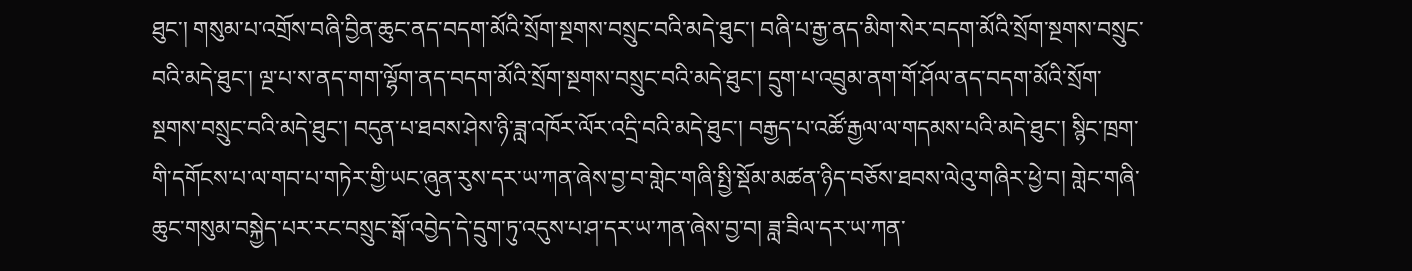ཐུང་། གསུམ་པ་འགྲོས་བཞི་བྱིན་ཆུང་ནད་བདག་མོའི་སྲོག་སྔགས་བསྲུང་བའི་མདེ་ཐུང་། བཞི་པ་རྒྱ་ནད་མིག་སེར་བདག་མོའི་སྲོག་སྔགས་བསྲུང་བའི་མདེ་ཐུང་། ལྔ་པ་ས་ནད་གག་ལྷོག་ནད་བདག་མོའི་སྲོག་སྔགས་བསྲུང་བའི་མདེ་ཐུང་། དྲུག་པ་འབྲུམ་ནག་གོ་ཤོལ་ནད་བདག་མོའི་སྲོག་སྔགས་བསྲུང་བའི་མདེ་ཐུང་། བདུན་པ་ཐབས་ཤེས་ཉི་ཟླ་འཁོར་ལོར་འདྲི་བའི་མདེ་ཐུང་། བརྒྱད་པ་འཚོ་རྒྱལ་ལ་གདམས་པའི་མདེ་ཐུང་། སྙིང་ཁྲག་གི་དགོངས་པ་ལ་གབ་པ་གཏེར་གྱི་ཡང་ཞུན་རུས་དར་ཡ་ཀན་ཞེས་བྱ་བ་གླེང་གཞི་སྤྱི་སྡོམ་མཚན་ཉིད་བཅོས་ཐབས་ལེའུ་གཞིར་ཕྱེ་བ། གླེང་གཞི་ཆུང་གསུམ་བསྐྱེད་པར་རང་བསྲུང་སྒོ་འབྱེད་དེ་དྲུག་ཏུ་འདུས་པ་ཤ་དར་ཡ་ཀན་ཞེས་བྱ་བ། ཟླ་ཟིལ་དར་ཡ་ཀན་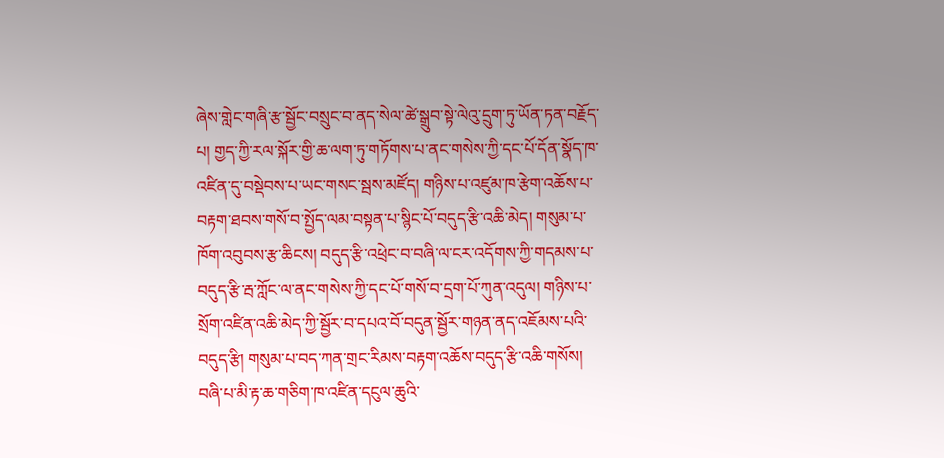ཞེས་གླེང་གཞི་རྩ་སྦྱོང་བསྲུང་བ་ནད་སེལ་ཚེ་སྒྲུབ་སྟེ་ལེའུ་དྲུག་ཏུ་ཡོན་ཏན་བརྗོད་པ། གྱད་ཀྱི་རལ་སྐོར་གྱི་ཆ་ལག་ཏུ་གཏོགས་པ་ནང་གསེས་ཀྱི་དང་པོ་དོན་སྣོད་ཁ་འཛིན་དུ་བསྡེབས་པ་ཡང་གསང་སྦས་མཛོད། གཉིས་པ་འཛུམ་ཁ་རྩེག་འཆོས་པ་བརྟག་ཐབས་གསོ་བ་སྤྱོད་ལམ་བསྟན་པ་སྙིང་པོ་བདུད་རྩི་འཆི་མེད། གསུམ་པ་ཁོག་འབུབས་རྩ་ཆིངས། བདུད་རྩི་འཕྲེང་བ་བཞི་ལ་ངར་འདོགས་ཀྱི་གདམས་པ་བདུད་རྩི་རྦ་ཀློང་ལ་ནང་གསེས་ཀྱི་དང་པོ་གསོ་བ་དྲག་པོ་ཀུན་འདུལ། གཉིས་པ་སྲོག་འཛིན་འཆི་མེད་ཀྱི་སྦྱོར་བ་དཔའ་བོ་བདུན་སྦྱོར་གཉན་ནད་འཇོམས་པའི་བདུད་རྩི། གསུམ་པ་བད་ཀན་གྲང་རིམས་བརྟག་འཆོས་བདུད་རྩི་འཆི་གསོས། བཞི་པ་མི་རྟ་ཆ་གཅིག་ཁ་འཛིན་དངུལ་ཆུའི་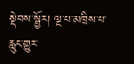སྡེབས་སྦྱོར། ལྔ་པ་མཁྲིས་པ་རླུང་གྱུར་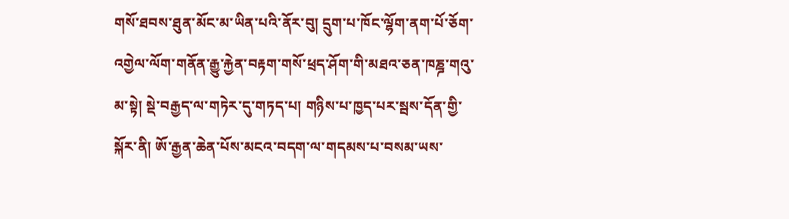གསོ་ཐབས་ཐུན་མོང་མ་ཡིན་པའི་ནོར་བུ། དྲུག་པ་ཁོང་ལྷོག་ནག་པོ་ཅོག་འགྱེལ་ལོག་གནོན་རྒྱུ་རྐྱེན་བརྟག་གསོ་ཕྲད་ཤོག་གི་མཐའ་ཅན་ཁཎྜ་གའུ་མ་སྟེ། སྡེ་བརྒྱད་ལ་གཏེར་དུ་གཏད་པ། གཉིས་པ་ཁྱད་པར་སྦས་དོན་གྱི་སྐོར་ནི། ཨོ་རྒྱན་ཆེན་པོས་མངའ་བདག་ལ་གདམས་པ་བསམ་ཡས་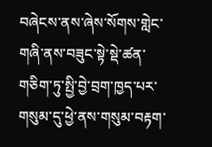བཞེངས་ནས་ཞེས་སོགས་གླེང་གཞི་ནས་བཟུང་སྟེ་སྡེ་ཚན་གཅིག་ཏུ་སྤྱི་བྱེ་བྲག་ཁྱད་པར་གསུམ་དུ་ཕྱེ་ནས་གསུམ་བརྟག་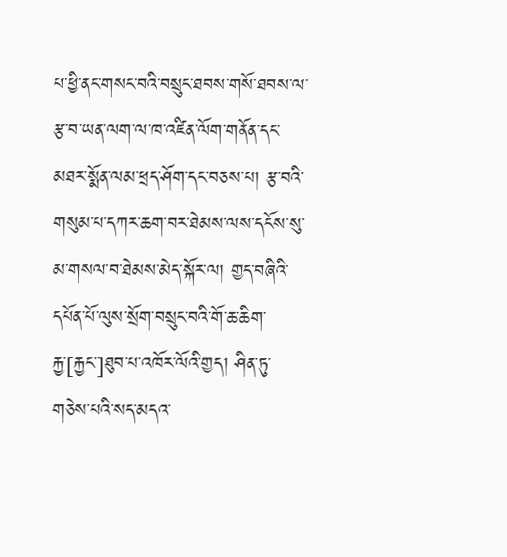པ་ཕྱི་ནང་གསང་བའི་བསྲུང་ཐབས་གསོ་ཐབས་ལ་རྩ་བ་ཡན་ལག་ལ་ཁ་འཛིན་ལོག་གནོན་དང་མཐར་སྨོན་ལམ་ཕྲད་ཤོག་དང་བཅས་པ། རྩ་བའི་གསུམ་པ་དཀར་ཆག་བར་ཐེམས་ལས་དངོས་སུ་མ་གསལ་བ་ཐེམས་མེད་སྐོར་ལ། གྱད་བཞིའི་དཔོན་པོ་ལུས་སྲོག་བསྲུང་བའི་གོ་ཆ་ཆིག་རྐྱ་[རྐྱང་]ཐུབ་པ་འཁོར་ལོའི་གྱད། ཤིན་ཏུ་གཅེས་པའི་སད་མདའ་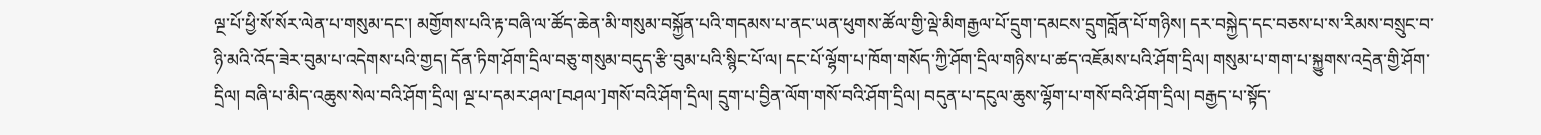ལྔ་པོ་ཕྱི་སོ་སོར་ལེན་པ་གསུམ་དང་། མགྱོགས་པའི་རྟ་བཞི་ལ་ཚོད་ཆེན་མི་གསུམ་བསྐྱོན་པའི་གདམས་པ་ནང་ཡན་ཕུགས་ཚོལ་གྱི་ལྡེ་མིགརྒྱལ་པོ་དྲུག་དམངས་དྲུགབློན་པོ་གཉིས། དར་བསྐྱེད་དང་བཅས་པ་ས་རིམས་བསྲུང་བ་ཉི་མའི་འོད་ཟེར་བུམ་པ་འདེགས་པའི་གྱད། དོན་ཏིག་ཤོག་དྲིལ་བཅུ་གསུམ་བདུད་རྩི་བུམ་པའི་སྙིང་པོ་ལ། དང་པོ་ལྷོག་པ་ཁོག་གསོད་ཀྱི་ཤོག་དྲིལ་གཉིས་པ་ཚད་འཇོམས་པའི་ཤོག་དྲིལ། གསུམ་པ་གག་པ་སྐྱུགས་འདྲེན་གྱི་ཤོག་དྲིལ། བཞི་པ་མིད་འཆུས་སེལ་བའི་ཤོག་དྲིལ། ལྔ་པ་དམར་ཤལ་[བཤལ་]གསོ་བའི་ཤོག་དྲིལ། དྲུག་པ་བྱིན་ལོག་གསོ་བའི་ཤོག་དྲིལ། བདུན་པ་དངུལ་ཆུས་ལྷོག་པ་གསོ་བའི་ཤོག་དྲིལ། བརྒྱད་པ་སྟོད་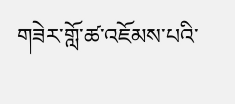གཟེར་གློ་ཚ་འཇོམས་པའི་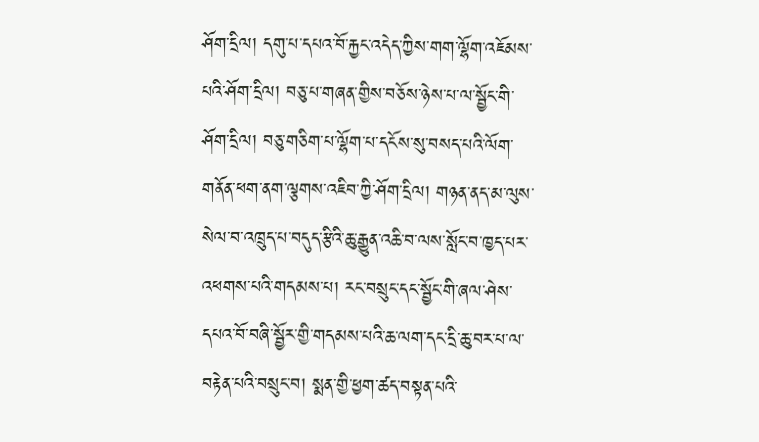ཤོག་དྲིལ། དགུ་པ་དཔའ་བོ་རྐྱང་འདེད་ཀྱིས་གག་ལྷོག་འཇོམས་པའི་ཤོག་དྲིལ། བཅུ་པ་གཞན་གྱིས་བཅོས་ཉེས་པ་ལ་སྦྱོང་གི་ཤོག་དྲིལ། བཅུ་གཅིག་པ་ལྷོག་པ་དངོས་སུ་བསད་པའི་ལོག་གནོན་ཕག་ནག་ལྕགས་འཇིབ་ཀྱི་ཤོག་དྲིལ། གཉན་ནད་མ་ལུས་སེལ་བ་འཁྲུད་པ་བདུད་རྩིའི་ཆུ་རྒྱུན་འཆི་བ་ལས་སློང་བ་ཁྱད་པར་འཕགས་པའི་གདམས་པ། རང་བསྲུང་དང་སྦྱོང་གི་ཞལ་ཤེས་དཔའ་བོ་བཞི་སྦྱོར་གྱི་གདམས་པའི་ཆ་ལག་དང་དྲི་ཆུ་བར་པ་ལ་བརྟེན་པའི་བསྲུང་བ། སྨན་གྱི་ཕྱག་ཚད་བསྟན་པའི་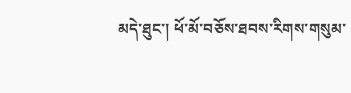མདེ་ཐུང་། ཕོ་མོ་བཅོས་ཐབས་རིགས་གསུམ་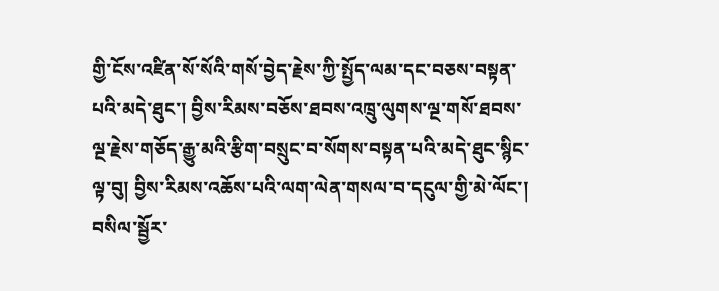གྱི་ངོས་འཛིན་སོ་སོའི་གསོ་བྱེད་རྗེས་ཀྱི་སྤྱོད་ལམ་དང་བཅས་བསྟན་པའི་མདེ་ཐུང་། བྱིས་རིམས་བཅོས་ཐབས་འཁྲུ་ལུགས་ལྔ་གསོ་ཐབས་ལྔ་རྗེས་གཅོད་རྒྱུ་མའི་རྩིག་བསྲུང་བ་སོགས་བསྟན་པའི་མདེ་ཐུང་སྙིང་ལྟ་བུ། བྱིས་རིམས་འཆོས་པའི་ལག་ལེན་གསལ་བ་དངུལ་གྱི་མེ་ལོང་། བསིལ་སྦྱོར་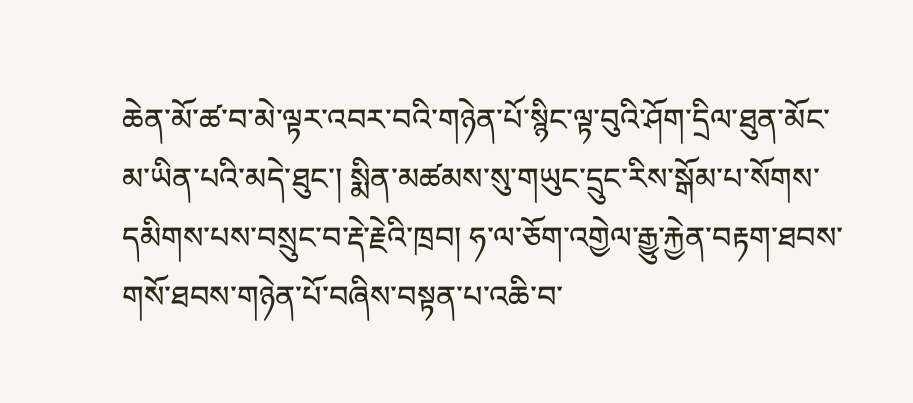ཆེན་མོ་ཚ་བ་མེ་ལྟར་འབར་བའི་གཉེན་པོ་སྙིང་ལྟ་བུའི་ཤོག་དྲིལ་ཐུན་མོང་མ་ཡིན་པའི་མདེ་ཐུང་། སྨིན་མཚམས་སུ་གཡུང་དྲུང་རིས་སྒོམ་པ་སོགས་དམིགས་པས་བསྲུང་བ་རྡེ་རྗེའི་ཁྲབ། ཧ་ལ་ཅོག་འགྱེལ་རྒྱུ་རྐྱེན་བརྟག་ཐབས་གསོ་ཐབས་གཉེན་པོ་བཞིས་བསྟན་པ་འཆི་བ་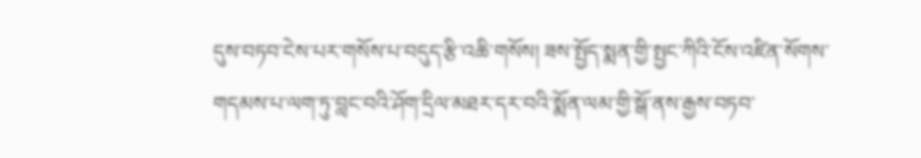དུས་བཏབ་ངེས་པར་གསོས་པ་བདུད་རྩི་འཆི་གསོས། ཟས་སྤྱོད་སྨན་གྱི་སྤྱང་ཀིའི་ངོས་འཛིན་སོགས་གདམས་པ་ལག་ཏུ་བླང་བའི་ཤོག་དྲིལ་མཐར་དར་བའི་སྨོན་ལམ་གྱི་སྒོ་ནས་རྒྱས་བཏབ་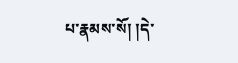པ་རྣམས་སོ། །དེ་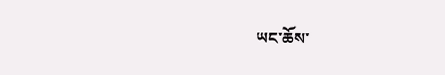ཡང་ཆོས་